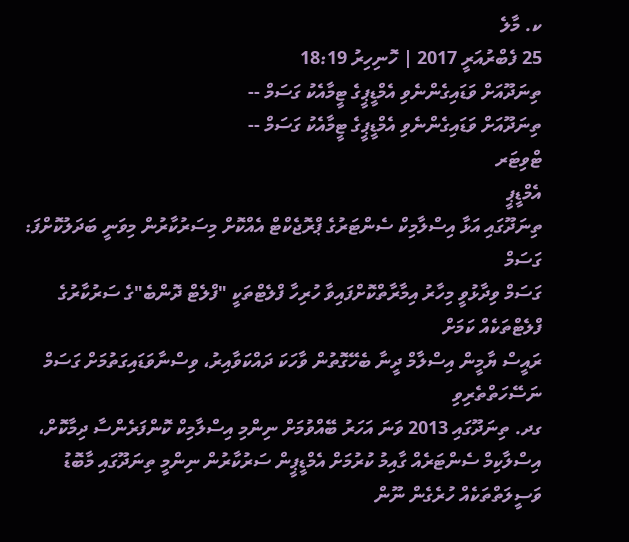ކ. މާލެ
25 ފެބްރުއަރީ 2017 | ހޮނިހިރު 18:19
ތިނަދޫއަށް ވަޑައިގެންނެވި އެމްޑީޕީގެ ޓީމާއެކު ގަސަމް --
ތިނަދޫއަށް ވަޑައިގެންނެވި އެމްޑީޕީގެ ޓީމާއެކު ގަސަމް --
ޓްވިޓަރ
އެމްޑީޕީ
ތިނަދޫގައި އަޅާ އިސްލާމިކް ސެންޓަރުގެ ޕްރޮޖެކްޓް އެއްކޮށް މިސަރުކާރުން މިވަނީ ބަދަލުކޮށްފަ: ގަސަމް
ގަސަމް ވިދާޅުވީ މިހާރު އިމާރާތްކޮށްފައިވާ ހުރިހާ ފްލެޓްތަކީ "ފްލެޓް ދޮންބެ"ގެ ސަރުކާރުގެ ފްލެޓްތަކެއް ކަމަށް
ރައީސް ޔާމީން އިސްލާމް ދީނާ ބެހޭގޮތުން ވާހަކަ ދައްކަވާއިރު، ވިސްނާވަޑައިގަތުމަށް ގަސަމް ނަސޭހަތްތެރިވި
ގދ. ތިނަދޫގައި 2013 ވަނަ އަހަރު ބޭއްވުމަށް ނިންމި އިސްލާމިކް ކޮންފަރެންސާ ދިމާކޮށް، އިސްލާކިމް ސެންޓަރެއް ގާއިމު ކުރުމަށް އެމްޑީޕީން ސަރުކާރުން ނިންމީ ތިނަދޫގައި މާބޮޑު ވަސީލަތްތަކެއް ހުރެގެން ނޫން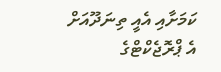ކަމަށާއި އެއީ ތިނަދޫއަށް އެ ޕްރޮޖެކްޓްގެ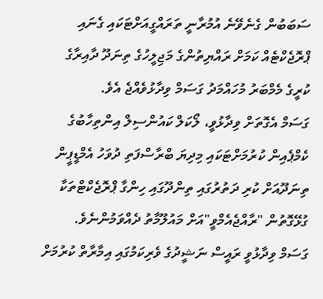ސަބަބުން ގެނެވޭނެ އުމުރާނީ ތަރައްގީއަށްޓަކައި ގެނައި ޕްރޮޖެކްޓެއް ކަމަށް ރައްޔިތުންގެ މަޖިލީހުގެ ތިނަދޫ ދާއިރާގެ ކުރީގެ މެމްބަރު މުހައްމަދު ގަސަމް ވިދާޅުވެއްޖެ އެވެ.
ގަސަމް އެގޮތަށް ވިދާޅުވީ، ލޯކަލް ކައުންސިލް އިންތިހާބުގެ ކެމްޕެއިން ކުރުމަށްޓަކައި މިދިޔަ ބްރާސްފަތި ދުވަހު އެމްޑީޕީން ތިނަދޫއަށް ކުރި ދަތުރުގައި ތިންދޫގައި ހިންގާ ޕްރޮޖެކްޓްތަކާ ގުޅޭގޮތުން "ރާއްޖެއެމްވީ"އަށް މައުލޫމާތު ދެއްވަމުންނެވެ.
ގަސަމް ވިދާޅުވީ ރައީސް ނަޝީދުގެ ވެރިކަމުގައި އިމާރާތް ކުރުމަށް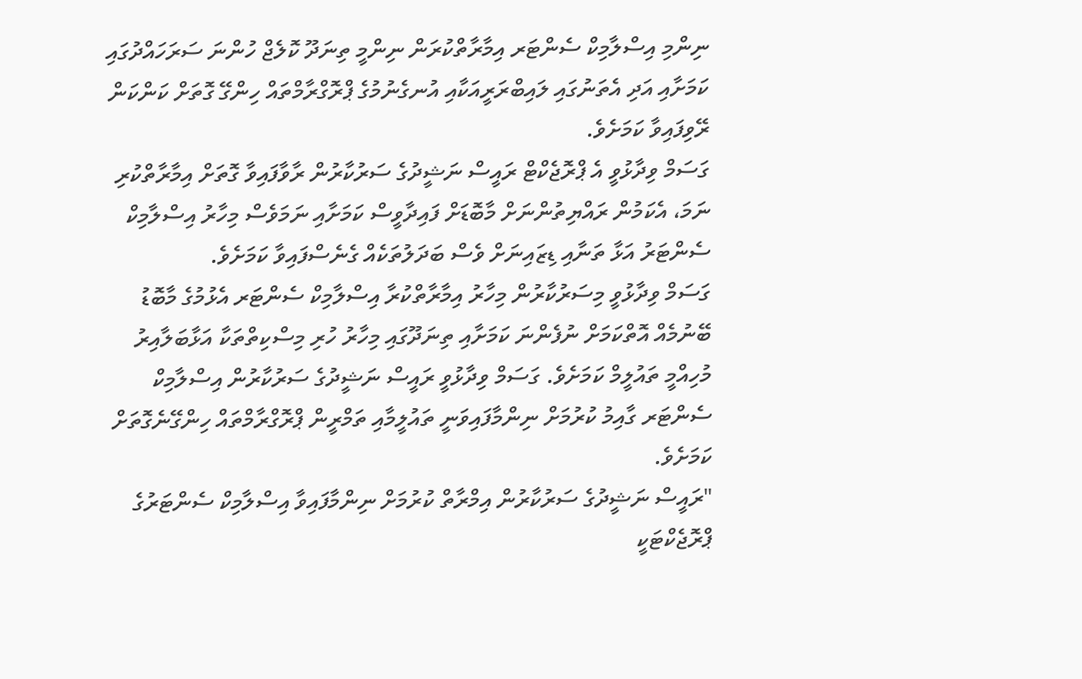ނިންމި އިސްލާމިކް ސެންޓަރ އިމާރާތްކުރަން ނިންމީ ތިނަދޫ ކޮލެޖް ހުންނަ ސަރަހައްދުގައި ކަމަށާއި އަދި އެތަނުގައި ލައިބްރަރީއަކާއި އުނގެނުމުގެ ޕްރޮގްރާމްތައް ހިންގޭ ގޮތަށް ކަންކަން ރޭވިފައިވާ ކަމަށެވެ.
ގަސަމް ވިދާޅުވީ އެ ޕްރޮޖެކްޓް ރައީސް ނަޝީދުގެ ސަރުކާރުން ރާވާފައިވާ ގޮތަށް އިމާރާތްކުރި ނަމަ، އެކަމުން ރައްޔިތުންނަށް މާބޮޑަށް ފައިދާވީސް ކަމަށާއި ނަމަވެސް މިހާރު އިސްލާމިކް ސެންޓަރު އަޅާ ތަނާއި ޑިޒައިނަށް ވެސް ބަދަލުތަކެއް ގެނެސްފައިވާ ކަމަށެވެ.
ގަސަމް ވިދާޅުވީ މިސަރުކާރުން މިހާރު އިމާރާތްކުރާ އިސްލާމިކް ސެންޓަރ އެޅުމުގެ މާބޮޑު ބޭނުމެއް އޮތްކަމަށް ނުފެންނަ ކަމަށާއި ތިނަދޫގައި މިހާރު ހުރި މިސްކިތްތަކާ އަޅާބަލާއިރު މުހިއްމީ ތައުލީމް ކަމަށެވެ. ގަސަމް ވިދާޅުވީ ރައީސް ނަޝީދުގެ ސަރުކާރުން އިސްލާމިކް ސެންޓަރ ގާއިމު ކުރުމަށް ނިންމާފައިވަނީ ތައުލީމާއި ތަމްރީން ޕްރޮގްރާމްތައް ހިންގޭނެގޮތަށް ކަމަށެވެ.
"ރައީސް ނަޝީދުގެ ސަރުކާރުން އިމްރާތް ކުރުމަށް ނިންމާފައިވާ އިސްލާމިކް ސެންޓަރުގެ ޕްރޮޖެކްޓަކީ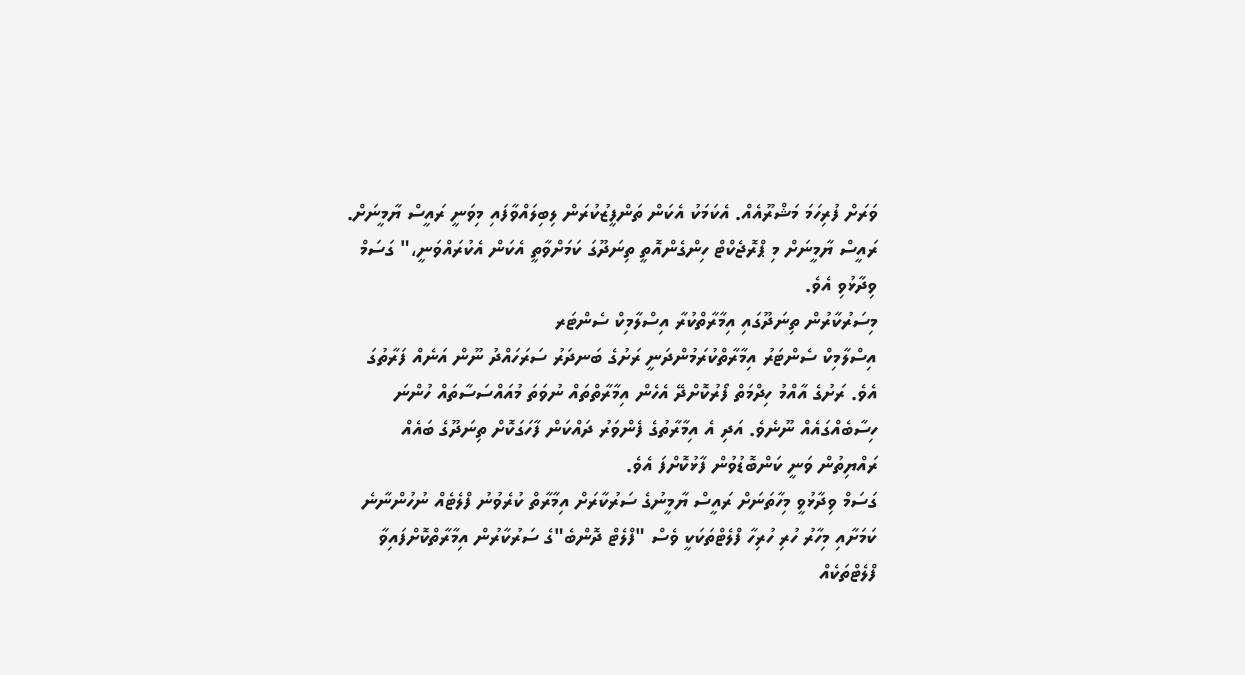ވަރަށް ފުރިހަމަ މަޝްރޫއެއް. އެކަމަކު އެކަން ތަންފީޒުކުރަން ލިބިލައްވާފައި މިވަނީ ރައީސް ޔާމީނަށް. ރައީސް ޔާމީނަށް މި ޕްރޮޖެކްޓް ހިންގެންއޮތީ ތިނަދޫގަ ކަމަށްވާތީ އެކަން އެކުރައްވަނީ،" ގަސަމް ވިދާޅުވި އެވެ.
މިސަރުކާރުން ތިނަދޫގައި އިމާރާތްކުރާ އިސްލާމިކް ސެންޓަރ
އިސްލާމިކް ސެންޓަރު އިމާރާތްކުރަމުންދަނީ ރަށުގެ ބަނދަރު ސަރަހައްދު ނޫން އަނެއް ފަރާތުގަ އެވެ. ރަށުގެ އާއްމު ހިދްމަތް ފޯރުކޮށްދޭ އެހެން އިމާރާތްތައް ނުވަތަ މުއައްސަސާތައް ހުންނަ ހިސާބެއްގައެއް ނޫނެވެ. އަދި އެ އިމާރާތުގެ ފެންވަރު ދައްކަން ފާހަގަކޮށް ތިނަދޫގެ ބައެއް ރައްޔިތުން ވަނީ ކަންބޮޑުވުން ފާޅުކޮށްފަ އެވެ.
ގަސަމް ވިދާޅުވީ މިހާތަނަށް ރައީސް ޔާމީނުގެ ސަރުކާރަށް އިމާރާތް ކުރެވުނު ފްލެޓެއް ނުހުންނާނެ ކަމަށާއި މިހާރު ހުރި ހުރިހާ ފްލެޓްތަކަކީ ވެސް "ފްލެޓް ދޮންބެ"ގެ ސަރުކާރުން އިމާރާތްކޮށްފައިވާ ފްލެޓްތަކެއް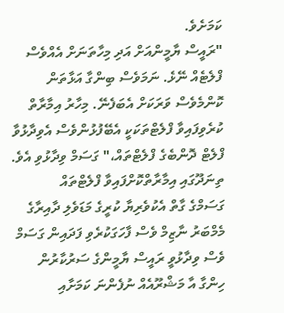ކަމަށެވެ.
"ރައީސް ޔާމީންއަށް އަދި މިހާތަނަށް އެއްވެސް ފްލެޓެއް ނޭޅެ. ނަމަވެސް ބިންގާ އަޅާތަން ކޮންމެވެސް ވަރަކަށް އެބަފެނޭ. މިހާރު އިމާރާތް ކުރެވިފައިވާ ފްލެޓްތަކަކީ އެބޭފުޅުންވެސް އެވިދާޅުވާ ފްލެޓް ދޮންބެގެ ފްލެޓްތައް،" ގަސަމް ވިދާޅުވި އެވެ.
ތިނަދޫގައި އިމާރާތްކޮށްފައިވާ ފްލެޓްތައް
ގަސަމްގެ ގާތް އެކުވެރިޔާ ކުރީގެ މަޑަވެލި ދާއިރާގެ މެމްބަރު ނާޒިމް ވެސް ފާހަގަކުރެވި ފަދައިން ގަސަމް ވެސް ވިދާޅުވީ ރައީސް ޔާމީންގެ ސަރުކާރުން ހިންގާ އާ މަޝްރޫއެއް ނުފެންނަ ކަމަށާއި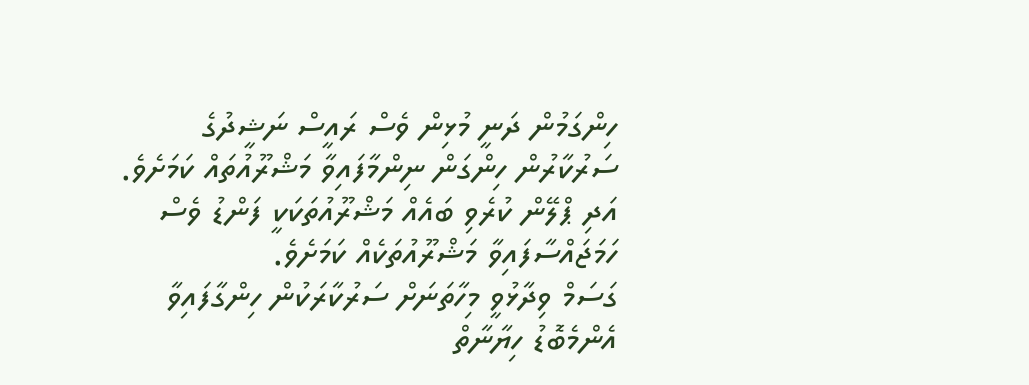ހިންގަމުން ދަނީ މުޅިން ވެސް ރައީސް ނަޝީދުގެ ސަރުކާރުން ހިންގަން ނިންމާފައިވާ މަޝްރޫއުތައް ކަމަށެވެ. އަދި ޕްލޭން ކުރެވި ބައެއް މަޝްރޫއުތަކަކީ ފަންޑު ވެސް ހަމަޖައްސާފައިވާ މަޝްރޫއުތަކެއް ކަމަށެވެ.
ގަސަމް ވިދާޅުވީ މިހާތަނަށް ސަރުކާރަކުން ހިންގާފައިވާ އެންމެބޮޑު ހިޔާނާތް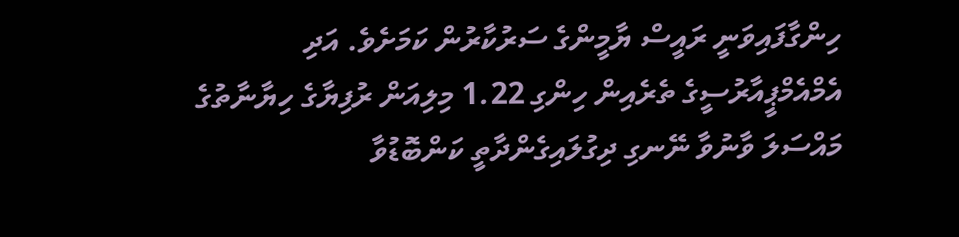ހިންގާފައިވަނީ ރައީސް ޔާމީންގެ ސަރުކާރުން ކަމަށެވެ. އަދި އެމްއެމްޕީއާރުސީގެ ތެރެއިން ހިންގި 1.22 މިލިއަން ރުފިޔާގެ ހިޔާނާތުގެ މައްސަލަ ވާނުވާ ނޭނގި ދިގުލައިގެންދާތީ ކަންބޮޑުވާ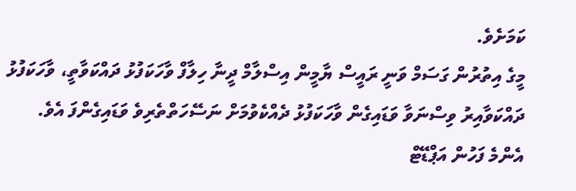ކަމަށެވެ.
މީގެ އިތުރުން ގަސަމް ވަނީ ރައީސް ޔާމީން އިސްލާމް ދީނާ ހިލާފް ވާހަކަފުޅު ދައްކަވާތީ، ވާހަކަފުޅު ދައްކަވާއިރު ވިސްނަވާ ވަޑައިގެން ވާހަކަފުޅު ދެއްކެވުމަށް ނަސޭހަތްތެރިވެ ވަޑައިގެންފަ އެވެ.
އެންމެ ފަހުން އަޕްޑޭޓް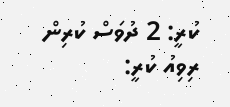ކުރީ: 2 ދުވަސް ކުރިން
ރިވިއު ކުރީ: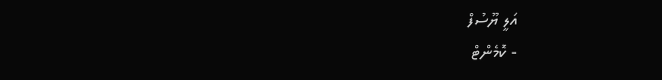އަލީ ޔޫސުފް
- ކޮމެންޓް